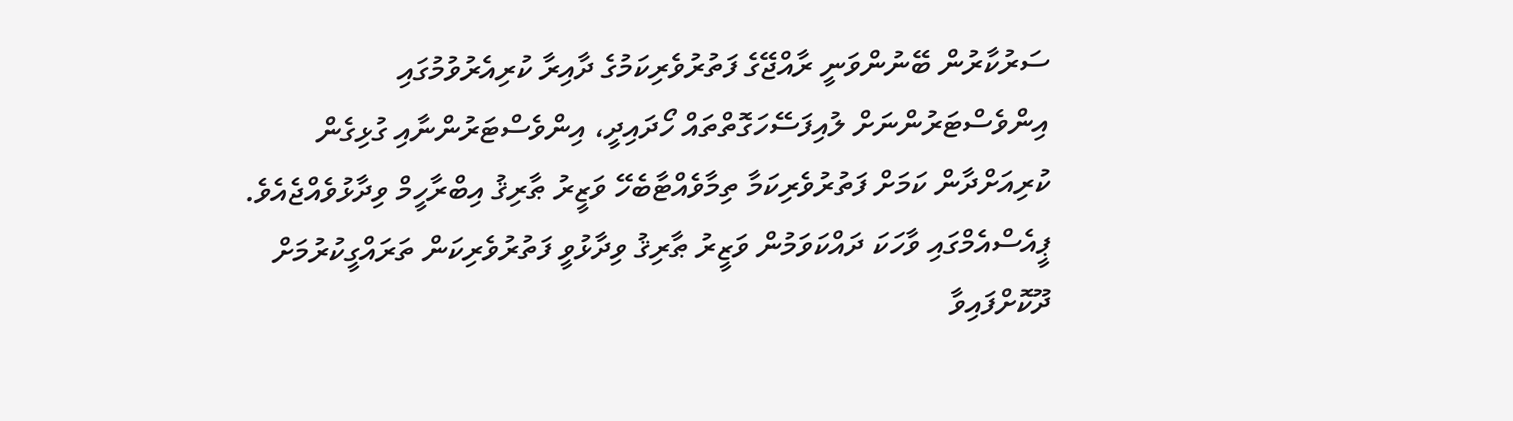ސަރުކާރުން ބޭނުންވަނީ ރާއްޖޭގެ ފަތުރުވެރިކަމުގެ ދާއިރާ ކުރިއެރުވުމުގައި އިންވެސްޓަރުންނަށް ލުއިފަސޭހަގޮތްތައް ހޯދައިދީ، އިންވެސްޓަރުންނާއި ގުޅިގެން ކުރިއަށްދާން ކަމަށް ފަތުރުވެރިކަމާ ތިމާވެއްޓާބެހޭ ވަޒީރު ޠާރިޤު އިބްރާހީމް ވިދާޅުވެއްޖެއެވެ.
ޕީއެސްއެމްގައި ވާހަކަ ދައްކަވަމުން ވަޒީރު ޠާރިޤު ވިދާޅުވީ ފަތުރުވެރިކަން ތަރައްގީކުރުމަށް ދޫކޮށްފައިވާ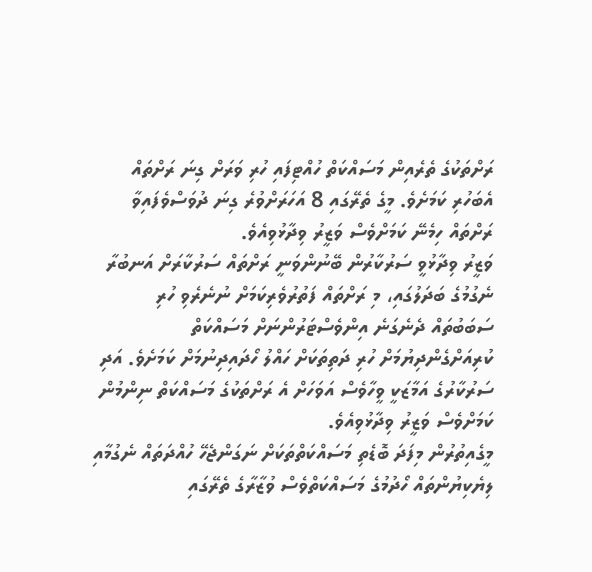ރަށްތަކުގެ ތެރެއިން މަސައްކަތް ހުއްޓިފައި ހުރި ވަރަށް ގިނަ ރަށްތައް އެބަހުރި ކަމަށެވެ. މީގެ ތެރޭގައި 8 އަހަރަށްވުރެ ގިނަ ދުވަސްވެފައިވާ ރަށްތައް ހިމެނޭ ކަމަށްވެސް ވަޒީރު ވިދާޅުވިއެވެ.
ވަޒީރު ވިދާޅުވީ ސަރުކާރުން ބޭނުންވަނީ ރަށްތައް ސަރުކާރަށް އަނބުރާ ނެގުމުގެ ބަދަލުގައި، މި ރަށްތައް ފަތުރުވެރިކަމަށް ނުނެރެވި ހުރި ސަބަބުތައް ދެނެގަނެ އިންވެސްޓަރުންނަށް މަސައްކަތް ކުރިއަށްގެންދިޔުމަށް ހުރި ދަތިތަކަށް ހައްލު ހޯދައިދިނުމަށް ކަމަށެވެ. އަދި ސަރުކާރުގެ އަމާޒަކީ ވީހާވެސް އަވަހަށް އެ ރަށްތަކުގެ މަސައްކަތް ނިންމުން ކަމަށްވެސް ވަޒީރު ވިދާޅުވިއެވެ.
މީގެއިތުރުން މިފަދަ ބޮޑެތި މަސައްކަތްތަކަށް ނަގަންޖެހޭ ހުއްދަތައް ނެގުމާއި ލިޔެކިޔުންތައް ހޯދުމުގެ މަސައްކަތްވެސް ވުޒާރާގެ ތެރޭގައި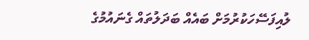ލުއިފަސޭހަކުރުމަށް ބައެއް ބަދަލުތައް ގެނައުމުގެ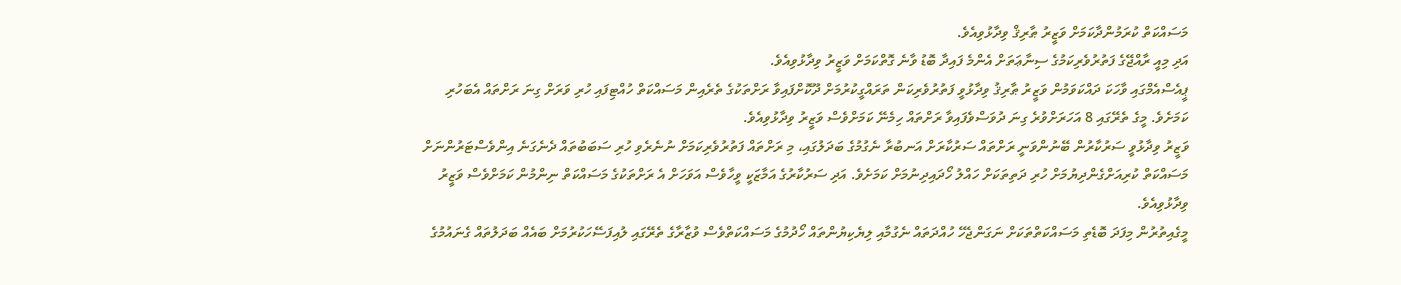މަސައްކަތް ކުރަމުންދާކަމަށް ވަޒީރު ޠާރިޤް ވިދާޅުވިއެވެ.
އަދި މިއީ ރާއްޖޭގެ ފަތުރުވެރިކަމުގެ ސިނާޢަތަށް އެންމެ ފައިދާ ބޮޑު ވާނެ ގޮތްކަމަށް ވަޒީރު ވިދާޅުވިއެވެ.
ޕީއެސްއެމްގައި ވާހަކަ ދައްކަވަމުން ވަޒީރު ޠާރިޤު ވިދާޅުވީ ފަތުރުވެރިކަން ތަރައްގީކުރުމަށް ދޫކޮށްފައިވާ ރަށްތަކުގެ ތެރެއިން މަސައްކަތް ހުއްޓިފައި ހުރި ވަރަށް ގިނަ ރަށްތައް އެބަހުރި ކަމަށެވެ. މީގެ ތެރޭގައި 8 އަހަރަށްވުރެ ގިނަ ދުވަސްވެފައިވާ ރަށްތައް ހިމެނޭ ކަމަށްވެސް ވަޒީރު ވިދާޅުވިއެވެ.
ވަޒީރު ވިދާޅުވީ ސަރުކާރުން ބޭނުންވަނީ ރަށްތައް ސަރުކާރަށް އަނބުރާ ނެގުމުގެ ބަދަލުގައި، މި ރަށްތައް ފަތުރުވެރިކަމަށް ނުނެރެވި ހުރި ސަބަބުތައް ދެނެގަނެ އިންވެސްޓަރުންނަށް މަސައްކަތް ކުރިއަށްގެންދިޔުމަށް ހުރި ދަތިތަކަށް ހައްލު ހޯދައިދިނުމަށް ކަމަށެވެ. އަދި ސަރުކާރުގެ އަމާޒަކީ ވީހާވެސް އަވަހަށް އެ ރަށްތަކުގެ މަސައްކަތް ނިންމުން ކަމަށްވެސް ވަޒީރު ވިދާޅުވިއެވެ.
މީގެއިތުރުން މިފަދަ ބޮޑެތި މަސައްކަތްތަކަށް ނަގަންޖެހޭ ހުއްދަތައް ނެގުމާއި ލިޔެކިޔުންތައް ހޯދުމުގެ މަސައްކަތްވެސް ވުޒާރާގެ ތެރޭގައި ލުއިފަސޭހަކުރުމަށް ބައެއް ބަދަލުތައް ގެނައުމުގެ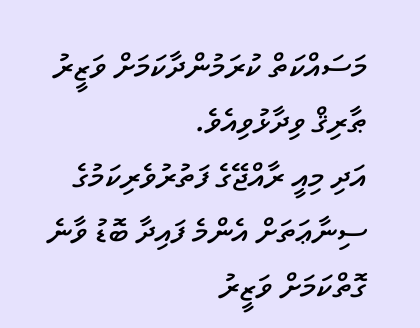މަސައްކަތް ކުރަމުންދާކަމަށް ވަޒީރު ޠާރިޤް ވިދާޅުވިއެވެ.
އަދި މިއީ ރާއްޖޭގެ ފަތުރުވެރިކަމުގެ ސިނާޢަތަށް އެންމެ ފައިދާ ބޮޑު ވާނެ ގޮތްކަމަށް ވަޒީރު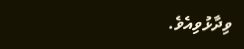ވިދާޅުވިއެވެ.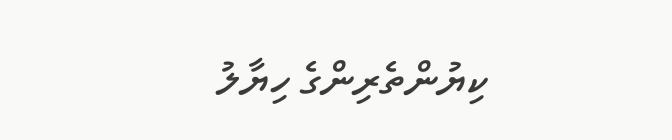ކިޔުންތެރިންގެ ހިޔާލު